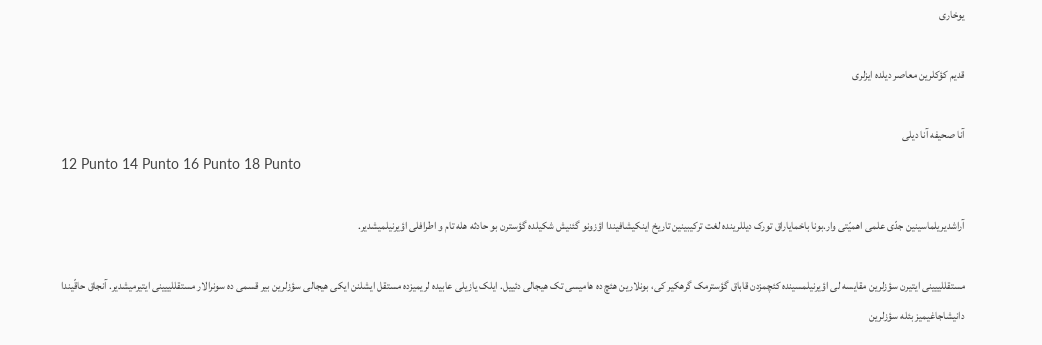یوخاری

قدیم کؤکلرین معاصر دیلده ایزلری

آنا صحیفه آنا دیلی
12 Punto 14 Punto 16 Punto 18 Punto

آراشدیریلماسینین جدّی علمی اهمیّتی وار.بونا باخمایاراق تورک دیللرینده لغت ترکیبینین تاریخ اینکیشافیندا اؤزونو گئنیش شکیلده گؤسترن بو حادثه هله تام و اطرافلی اؤیرنیلمیشدیر.

مستقللییینی ایتیرن سؤزلرین مقایسه لی اؤیرنیلمسینده کئچمزدن قاباق گؤسترمک گرهکیر کی، بونلارین هئچ ده هامیسی تک هیجالی دئییل. ایلک یازیلی عابیده لریمیزده مستقل ایشلنن ایکی هیجالی سؤزلرین بیر قسمی ده سونرالار مستقللییینی ایتیرمیشدیر. آنجاق حاقّیندا دانیشاجاغیمیز بئله سؤزلرین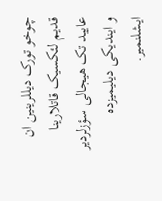چوخو تورک دیللرینین ان قدیم لئکسیک قاتلارینا عایید تک هیجالی سؤزلردیر و ایندیکی دیلیمیزده ایشلنمیر.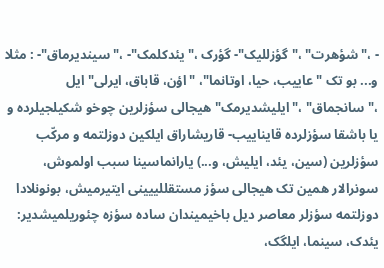- ،"شؤهرت" ،"گؤزللیک"- گؤرک ،"یئدکلمک"- ،"سیندیرماق"- : مثلا و... بو تک "عاییب، حیا، اوتانما"، "اؤن، قاباق، ایرلی" ایل ،"سانجماق" ،"ایلیشدیرمک" هیجالی سؤزلرین چوخو شکیلجیلرده و یا باشقا سؤزلرده قایناییب- قاریشاراق ایلکین دوزلتمه و مرکّب سؤزلرین (سین، یئد، ایلیش، و...) یارانماسینا سبب اولموش، سونرالار همین تک هیجالی سؤز مستقللییینی ایتیرمیش، بونونلادا دوزلتمه سؤزلر معاصر دیل باخیمیندان ساده سؤزه چئوریلمیشدیر: یئدک، سینما، ایلگک،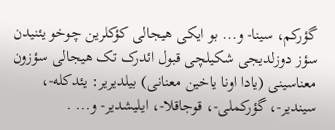گؤرکم، سینا- و... بو ایکی هیجالی کؤکلرین چوخو یئنیدن سؤز دوزلدیجی شکیلچی قبول ائدرک تک هیجالی سؤزون معناسینی (یادا اونا یاخین معنانی) بیلدیریر: یئدکله-، سیندیر-، گؤرکملی-، قوجاقلا-، ایلیشدیر- و... .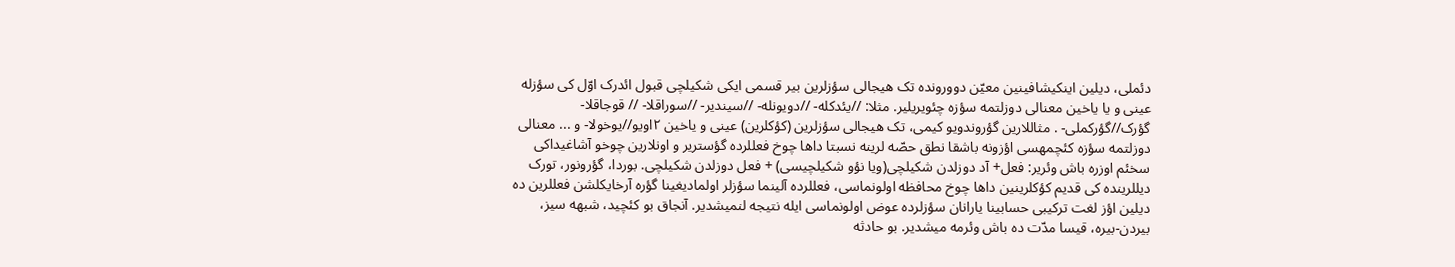دئملی، دیلین اینکیشافینین معیّن دوورونده تک هیجالی سؤزلرین بیر قسمی ایکی شکیلچی قبول ائدرک اوّل کی سؤزله عینی و یا یاخین معنالی دوزلتمه سؤزه چئویریلیر. مثلا: //یئدکله- //دویونله- //سیندیر- //سوراقلا- // قوجاقلا- گؤرک//گؤرکملی- . مثاللارین گؤروندویو کیمی، تک هیجالی سؤزلرین (کؤکلرین) عینی و یاخین ۲اویو//یوخولا- و ... معنالی دوزلتمه سؤزه کئچمهسی اؤزونه باشقا نطق حصّه لرینه نسبتا داها چوخ فعللرده گؤستریر و اونلارین چوخو آشاغیداکی سخئم اوزره باش وئریر: فعل+ آد دوزلدن شکیلچی(ویا نؤو شکیلچیسی) + فعل دوزلدن شکیلچی. بوردا، گؤرونور، تورک دیللرینده کی قدیم کؤکلرینین داها چوخ محافظه اولونماسی، فعللرده آلینما سؤزلر اولمادیغینا گؤره آرخایکلشن فعللرین ده دیلین اؤز لغت ترکیبی حسابینا یارانان سؤزلرده عوض اولونماسی ایله نتیجه لنمیشدیر. آنجاق بو کئچید، شبهه سیز، بیردن-بیره، قیسا مدّت ده باش وئرمه میشدیر. بو حادثه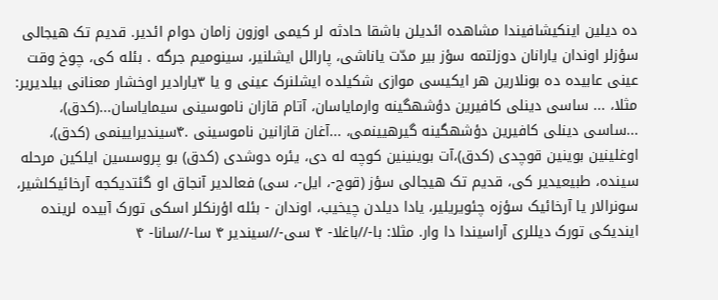ده دیلین اینکیشافیندا مشاهده ائدیلن باشقا حادثه لر کیمی اوزون زامان دوام ائدیر. قدیم تک هیجالی سؤزلر اوندان یارانان دوزلتمه سؤز بیر مدّت یاناشی، پارالل ایشلنیر، سینومیم جرگه . بئله کی، چوخ وقت عینی عابیده ده بونلارین هر ایکیسی موازی شکیلده ایشلنرک عینی و یا ۳یارادیر اوخشار معنانی بیلدیریر: مثلا، ... ساسی دینلی کافیرین دؤشهگینه وارمایاسان، آتام قازان ناموسینی سیمایاسان...(کدق)، ...ساسی دینلی کافیرین دؤشهگینه گیرهیینمی، ...آغان قازانین ناموسینی .۴سیندیرایینمی (کدق)، اوغلینین بوینین قوچدی (کدق)،آت بوینینین کوچه له دی، یئره دوشدی (کدق) بو پروسسین ایلکین مرحله سینده، طبیعیدیر کی، قدیم تک هیجالی سؤز (قوج-، ایل-، سی) فعالدیر آنجاق او گئتدیکجه آرخائیکلشیر، سونرالار یا آرخائیک سؤزه چئویریلیر، یادا دیلدن چیخیب، اوندان - بئله اؤرنکلر اسکی تورک آبیده لرینده ایندیکی تورک دیللری آراسیندا دا وار. مثلا: با-//باغلا- ۴ سی-//سیندیر ۴ سا-//سانا- ۴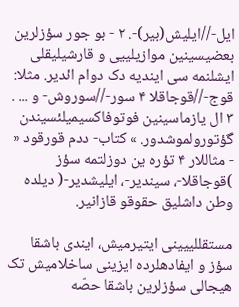ایل-//ایلیش(بیر)-. ۲ - بو جور سؤزلرین بعضیسینین موازیلییی و قارشیلیقلی ایشلنمه سی ایندیه دک دوام ائدیر. مثلا: قوج-//قوجاقلا ۴ سور-//سوروش- و ... . ۳ ال یازماسینین فوتوفاکسیمیلئسیندن گؤتورولموشدور. » کتاب- ددم قورقود « - مثاللار ۴ تؤره ین دوزلتمه سؤز )قوجاقلا-، سیندیر-، ایلیشدیر-( دیلده وطن داشلیق حقوقو قازانیر.

مستقللییینی ایتیرمیش، ایندی باشقا سؤز و ایفادهلرده ایزینی ساخلامیش تک هیجالی سؤزلرین باشقا حصّه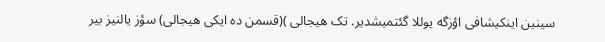سینین اینکیشافی اؤزگه یوللا گئتمیشدیر. تک هیجالی )(قسمن ده ایکی هیجالی) سؤز یالنیز بیر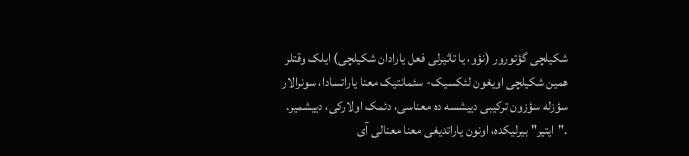شکیلچی گؤتورور (نؤو، یا تاثیرلی فعل یارادان شکیلچی) ایلک وقتلر همین شکیلچی اویغون لئکسیک- سئمانتیک معنا یاراتسادا، سونرالار سؤزله سؤزون ترکیبی دییشسه ده معناسی، دئمک اولارکی، دییشمیر. ."ایتیر" بیرلیکده، اونون یاراتدیغی معنا معنالی آی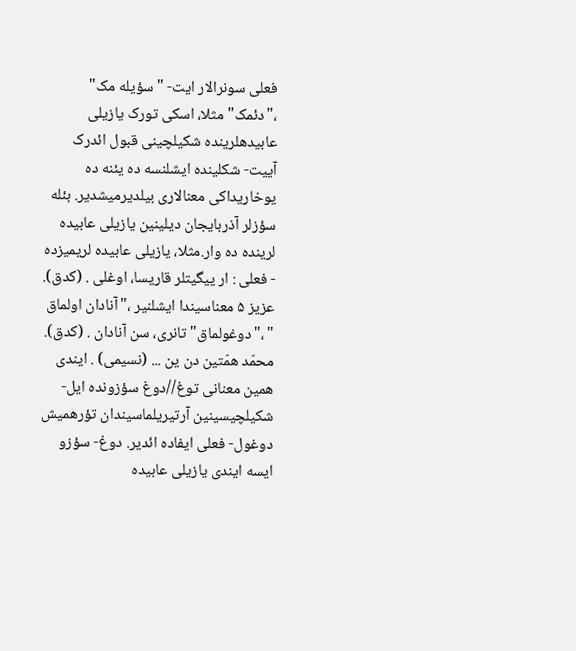فعلی سونرالار ایت- "سؤیله مک" ،"دئمک" مثلا، اسکی تورک یازیلی عابیدهلرینده شکیلچینی قبول ائدرک آییت- شکلینده ایشلنسه ده یئنه ده یوخاریداکی معنالاری بیلدیرمیشدیر. بئله سؤزلر آذربایجان دیلینین یازیلی عابیده لرینده ده وار.مثلا، یازیلی عابیده لریمیزده - فعلی : ار ییگیتلر قاریسا، اوغلی . (کدق). عزیز ۵ معناسیندا ایشلنیر ،"آنادان اولماق " ،"دوغولماق" تانری، سن آنادان . (کدق). محمّد همّتین دن ین ... (نسیمی) . ایندی همین معنانی توغ//دوغ سؤزونده ایل- شکیلچیسینین آرتیریلماسیندان تؤرهمیش دوغول- فعلی ایفاده ائدیر. دوغ- سؤزو ایسه ایندی یازیلی عابیده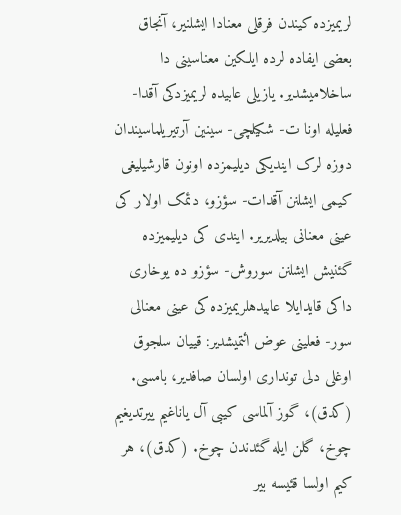لریمیزده کیندن فرقلی معنادا ایشلنیر، آنجاق بعضی ایفاده لرده ایلکین معناسینی دا ساخلامیشدیر. یازیلی عابیده لریمیزدکی آقدا- فعلیله اونا ت- شکیلچی- سینین آرتیریلماسیندان دوزه لرک ایندیکی دیلیمزده اونون قارشیلیغی کیمی ایشلنن آقدات- سؤزو، دئمک اولار کی عینی معنانی بیلدیریر. ایندی کی دیلیمیزده گئنیش ایشلنن سوروش- سؤزو ده یوخاری داکی قایدایلا عابیدهلریمیزده کی عینی معنالی سور- فعلینی عوض ائتمیشدیر: قییان سلجوق اوغلی دلی تونداری اولسان صافدیر، بامسی. (کدق)، گوز آلماسی کیبی آل یاناغیم ییرتدیغیم چوخ، گلن ایله گئدندن چوخ. (کدق)، هر کیم اولسا قئیسه بیر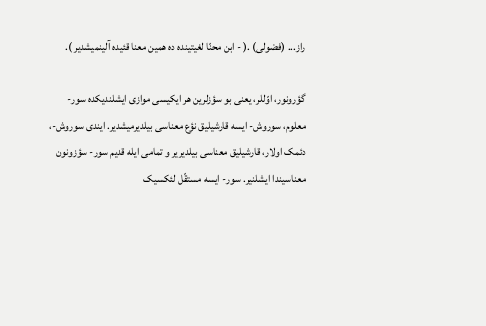راز... (فضولی) .( - ابن محنّا لغیتینده ده همین معنا قئیده آلینمیشدیر ).

گؤرونور، اوّللر، یعنی بو سؤزلرین هر ایکیسی موازی ایشلندیکده سور- معلوم، سوروش- ایسه قارشیلیق نؤع معناسی بیلدیرمیشدیر. ایندی سوروش-، دئمک اولار، قارشیلیق معناسی بیلدیریر و تمامی ایله قدیم سور- سؤزونون معناسیندا ایشلنیر. سور- ایسه مستقّل لئکسیک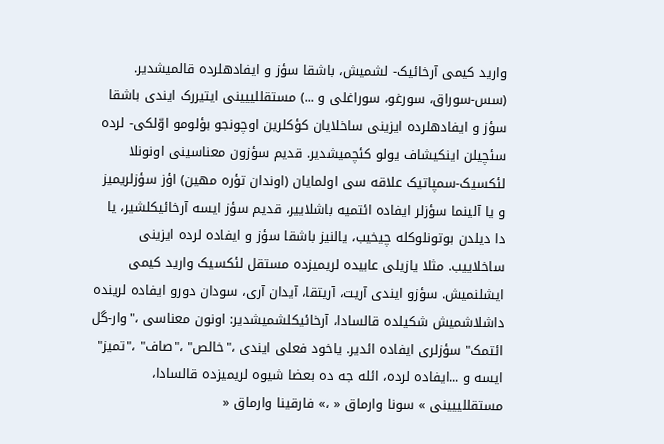وارید کیمی آرخائیک- لشمیش، باشقا سؤز و ایفادهلرده قالمیشدیر. (سس-سوراق، سورغو، سوراغلی و ...) مستقللییینی ایتیررک ایندی باشقا سؤز و ایفادهلرده ایزینی ساخلایان کؤکلرین اوچونجو بؤلومو اوّلکی- لرده سئچیلن اینکیشاف یولو کئچمیشدیر. قدیم سؤزون معناسینی اونونلا لئکسیک-سمپاتیک علاقه سی اولمایان (اوندان تؤره مهین) اؤز سؤزلریمیز و یا آلینما سؤزلر ایفاده ائتمیه باشلاییر، قدیم سؤز ایسه آرخائیکلشیر، یا دا دیلدن بوتونلوکله چیخیب، یالنیز باشقا سؤز و ایفاده لرده ایزینی ساخلاییب. مثلا یازیلی عابیده لریمیزده مستقل لئکسیک وارید کیمی ایشلنمیش. سؤزو ایندی آریت، آریتقا، آیدان آری، سودان دورو ایفاده لرینده داشلاشمیش شکیلده قالسادا، آرخائیکلشمیشدیر: اونون معناسی ،"وار-گل ائتمک" سؤزلری ایفاده ائدیر. یاخود فعلی ایندی ،"خالص" ،"صاف" ،"تمیز" ایسه و ...ایفاده لرده، ائله جه ده بعضا شیوه لریمیزده قالسادا، مستقللییینی » سونا وارماق « ،» فارقینا وارماق «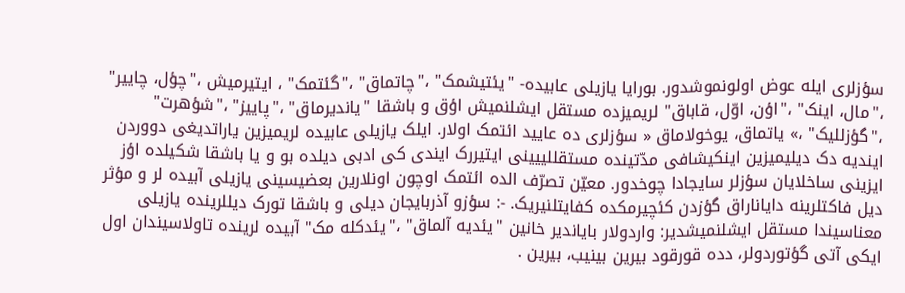سؤزلری ایله عوض اولونموشدور. بورایا یازیلی عابیده- "یئتیشمک" ،"چاتماق" ،"گئتمک" ، ایتیرمیش ،"چؤل، چاییر" ،"مال، اینک" ،"اؤن، اوّل، قاباق" لریمیزده مستقل ایشلنمیش اؤق و باشقا "یاندیرماق" ،"پاییز" ،"شؤهرت" ،"گؤزللیک" ،» یاتماق، یوخولاماق « سؤزلری ده عایید ائتمک اولار. ایلک یازیلی عابیده لریمیزین یاراتدیغی دووردن ایندیه دک دیلیمیزین اینکیشافی مدّتینده مستقللییینی ایتیررک ایندی کی ادبی دیلده بو و یا باشقا شکیلده اؤز ایزینی ساخلایان سؤزلر سایجادا چوخدور. معیّن تصرّف الده ائتمک اوچون اونلارین بعضیسینی یازیلی آبیده لر و مؤثر دیل فاکتلرینه دایاناراق گؤزدن کئچیرمکده کفایتلنیریک. -: سؤزو آذربایجان دیلی و باشقا تورک دیللرینده یازیلی معناسیندا مستقل ایشلنمیشدیر: واردولار بایاندیر خانین "یئدیه آلماق" ،"یئدکله مک" آبیده لرینده تاولاسیندان اول ایکی آتی گؤتوردولر، دده قورقود بیرین بینیب، بیرین .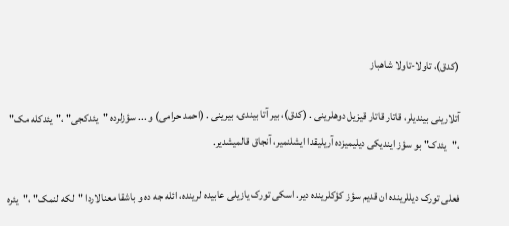(کدق)، تاولا-تاولا شاهباز

آتلارینی بیندیلر، قاتار قاتار قیزیل دوهلرینی . (کدق)، بیر آتا بیندی، بیرینی . (احمد حرامی) و ... سؤزلرده "یئدکجی" ،"یئدکله مک" ،"یئدک" بو سؤز ایندیکی دیلیمیزده آریلیقدا ایشلنمیر، آنجاق قالمیشدیر.

فعلی تورک دیللرینده ان قدیم سؤز کؤکلرینده دیر. اسکی تورک یازیلی عابیده لرینده، ائله جه ده و باشقا معنالاردا "لکه لنمک" ،"یئره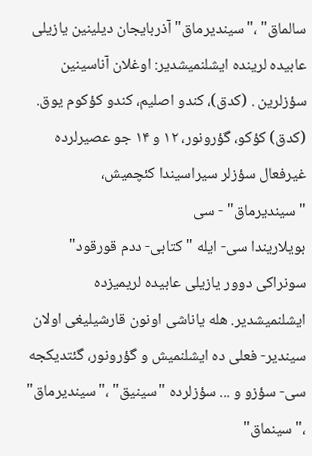سالماق" ،"سیندیرماق" آذربایجان دیلینین یازیلی عابیده لرینده ایشلنمیشدیر: اوغلان آناسینین سؤزلرین . (کدق)، کندو اصلیم، کندو کؤکوم یوق. (کدق) کؤکو، گؤرونور، ۱۲ و ۱۴ جو عصیرلرده غیرفعال سؤزلر سیراسیندا کئچمیش، "سیندیرماق" - سی
بویلاریندا سی- ایله "کتابی- ددم قورقود" سونراکی دوور یازیلی عابیده لریمیزده ایشلنمیشدیر. هله یاناشی اونون قارشیلیغی اولان سیندیر- فعلی ده ایشلنمیش و گؤرونور، گئتدیکجه سی- سؤزو و ... سؤزلرده "سینیق" ،"سیندیرماق" ،"سینماق"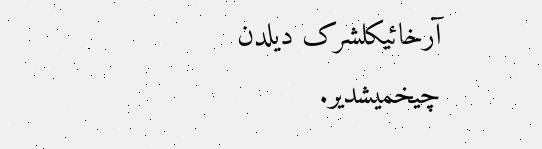آرخائیکلشرک دیلدن چیخمیشدیر.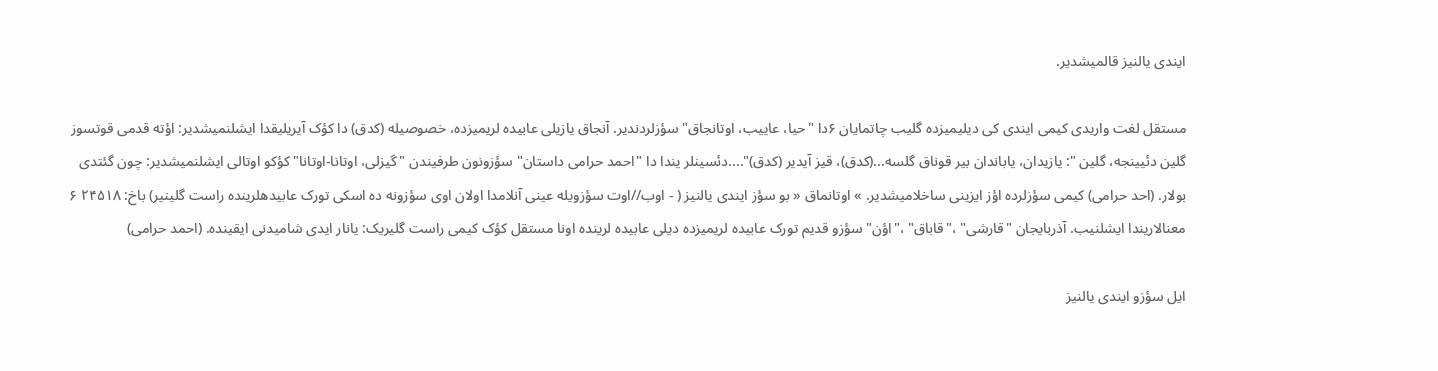ایندی یالنیز قالمیشدیر.

مستقل لغت واریدی کیمی ایندی کی دیلیمیزده گلیب چاتمایان ۶دا "حیا، عاییب، اوتانجاق" سؤزلردندیر. آنجاق یازیلی عابیده لریمیزده، خصوصیله (کدق) دا کؤک آیریلیقدا ایشلنمیشدیر: اؤته قدمی قوتسوز گلین دئیینجه، گلین ": یازیدان، یاباندان بیر قوناق گلسه...(کدق)، قیز آیدیر (کدق)"....دئسینلر یندا دا "احمد حرامی داستان" سؤزونون طرفیندن "گیزلی، اوتانا-اوتانا" کؤکو اوتالی ایشلنمیشدیر: چون گئتدی بولار. (احد حرامی) کیمی سؤزلرده اؤز ایزینی ساخلامیشدیر. » اوتانماق « بو سؤز ایندی یالنیز ( - اوب//اوت سؤزویله عینی آنلامدا اولان اوی سؤزونه ده اسکی تورک عابیدهلرینده راست گلینیر) باخ: ۲۴۵۱۸ ۶ معنالاریندا ایشلنیب. آذربایجان "قارشی" ،"قاباق" ،"اؤن" سؤزو قدیم تورک عابیده لریمیزده دیلی عابیده لرینده اونا مستقل کؤک کیمی راست گلیریک: یانار ایدی شامیدنی ایقینده. (احمد حرامی)

ایل سؤزو ایندی یالنیز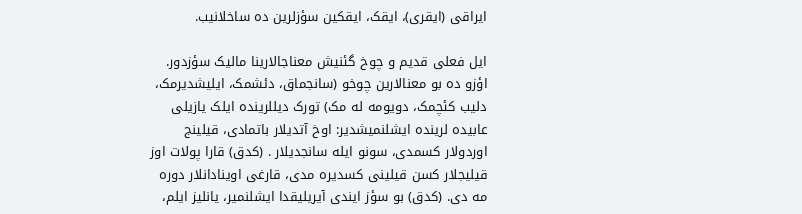ایراقی (ایقری)، ایقک، ایقکین سؤزلرین ده ساخلانیب.

ایل فعلی قدیم و چوخ گئنیش معناجالارینا مالیک سؤزدور. اؤزو ده بو معنالارین چوخو (سانجماق، دئشمک، ایلیشدیرمک، دلیب کئچمک، دویومه له مک) تورک دیللرینده ایلک یازیلی عابیده لرینده ایشلنمیشدیر: اوخ آتدیلار باتمادی، قیلینج اوردولار کسمدی، سونو ایله سانجدیلار . (کدق) قارا پولات اوز قیلیجلار کسن قیلینی کسدیره مدی، قارغی اوینادانلار دوره مه دی. (کدق) بو سؤز ایندی آیریلیقدا ایشلنمیر، یانلیز ایلم،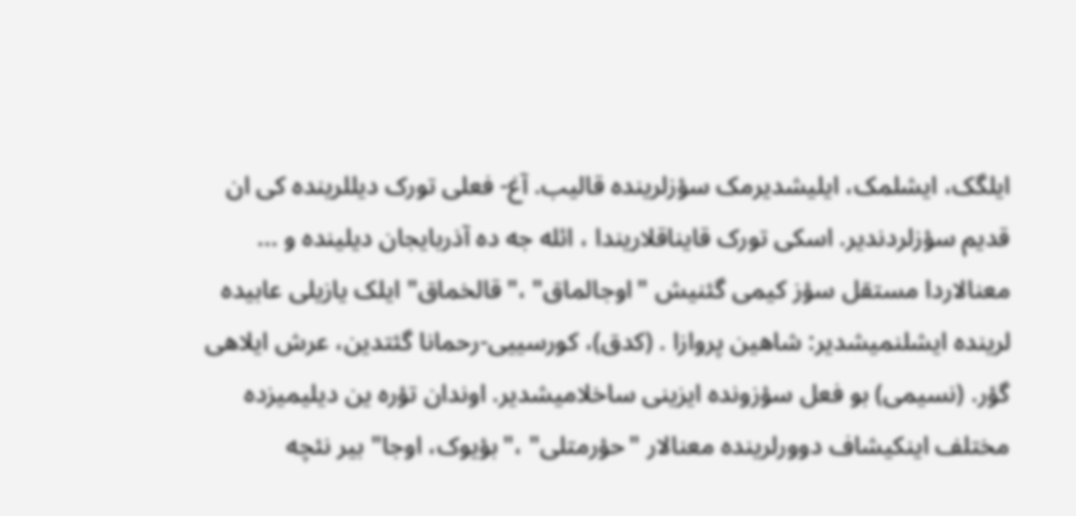ایلگک، ایشلمک، ایلیشدیرمک سؤزلرینده قالیب. آغ- فعلی تورک دیللرینده کی ان قدیم سؤزلردندیر. اسکی تورک قایناقلاریندا ، ائله جه ده آذربایجان دیلینده و ... معنالاردا مستقل سؤز کیمی گئنیش "اوجالماق" ،"قالخماق" ایلک یازیلی عابیده لرینده ایشلنمیشدیر: شاهین پروازا . (کدق)، کورسییی-رحمانا گئتدین، عرش ایلاهی گؤر. (نسیمی) بو فعل سؤزونده ایزینی ساخلامیشدیر. اوندان تؤره ین دیلیمیزده مختلف اینکیشاف دوورلرینده معنالار "حؤرمتلی" ،"بؤیوک، اوجا" بیر نئچه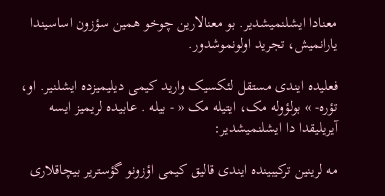معنادا ایشلنمیشدیر. بو معنالارین چوخو همین سؤزون اساسیندا یارانمیش، تجرید اولونموشدور.

فعلیده ایندی مستقل لئکسیک وارید کیمی دیلیمیزده ایشلنیر. او، تؤره- » بولؤوله مک، ایتیله مک « - بیله . عابیده لریمیز ایسه آیریلیقدا دا ایشلنمیشدیر:

مه لرینین ترکیبینده ایندی قالیق کیمی اؤزونو گؤستریر بیچاقلاری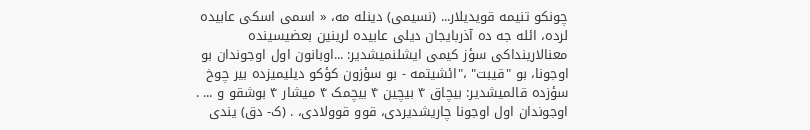چونکو تنیمه قویدیلار... (نسیمی) دینله مه، « اسمی اسکی عابیده لرده، ائله جه ده آذربایجان دیلی عابیده لرینین بعضیسینده معنالارینداکی سؤز کیمی ایشلنمیشدیر: ...اوبانون اول اوجوندان بو اوجونا، بو "قیبت" ،"ائشیتمه - بو سؤزون کؤکو دیلیمیزده بیر چوخ سؤزده قالمیشدیر: بیچاق ۴ بیچین ۴ بیچمک ۴ میشار ۴ بوشقو و ... . اوجوندان اول اوجونا چاریشدیردی، قوو قوولادی، . (ک- دق) یندی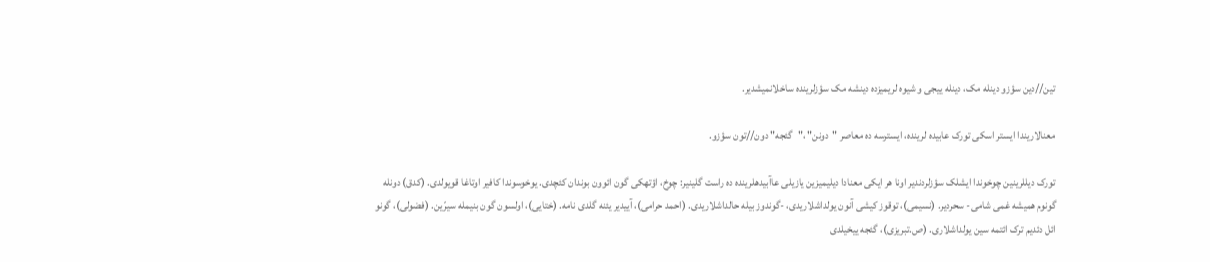تین//دین سؤزو دینله مک، دینله ییجی و شیوه لریمیزده دینشه مک سؤزلرینده ساخلانمیشدیر.

معنالاریندا ایستر اسکی تورک عابیده لرینده، ایسترسه ده معاصر "دونن" ،"گئجه" دون//تون سؤزو.

تورک دیللرینین چوخوندا ایشلک سؤزلردندیر اونا هر ایکی معنادا دیلیمیزین یازیلی عاآبیدهلرینده ده راست گلینیر: چوخ، اؤتهکی گون ائوون بوندان کئچدی. یوخوسوندا کافیر اوتاغا قویولدی. (کدق) دونله گونوم همیشه غمی شامی- سحردیر. (نسیمی)، توقوز کیشی آنون یولداشلاریدی، -گوندوز بیله حالداشلاریدی. (احمد حرامی)، آییدیر یئنه گلدی نامه. (ختایی)، اولسون گون بنیمله سیرّین. (فضولی)، گونو ائل دئدیم ترک ائتمه سین یولداشلاری. (ص.تبریزی)، گئجه ییخیلدی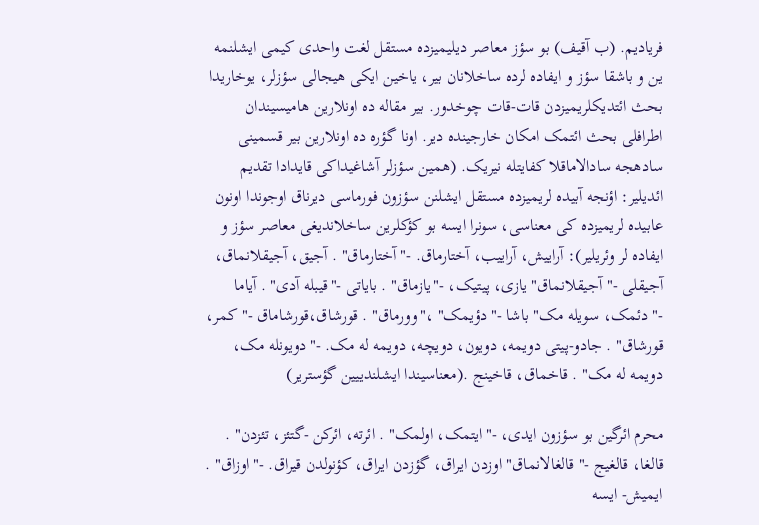فریادیم. (ب آقیف) بو سؤز معاصر دیلیمیزده مستقل لغت واحدی کیمی ایشلنمه ین و باشقا سؤز و ایفاده لرده ساخلانان بیر، یاخین ایکی هیجالی سؤزلر، یوخاریدا بحث ائتدیکلریمیزدن قات-قات چوخدور. بیر مقاله ده اونلارین هامیسیندان اطرافلی بحث ائتمک امکان خارجینده دیر. اونا گؤره ده اونلارین بیر قسمینی سادهجه سادالاماقلا کفایتله نیریک. (همین سؤزلر آشاغیداکی قایدادا تقدیم ائدیلیر: اؤنجه آبیده لریمیزده مستقل ایشلنن سؤزون فورماسی دیرناق اوجوندا اونون عابیده لریمیزده کی معناسی، سونرا ایسه بو کؤکلرین ساخلاندیغی معاصر سؤز و ایفاده لر وئریلیر): آراییش، آراییب، آختارماق. -"آختارماق" . آجیق، آجیقلانماق، آجیقلی -"آجیقلانماق" یازی، پیتیک، -"یازماق" . بایاتی -"قیبله آدی" . آیاما -"دئمک، سویله مک" باشا -"دؤیمک" ،"وورماق" . قورشاق،قورشاماق -"کمر، قورشاق" . جادو-پیتی دویمه، دویون، دویچه، دویمه له مک. -"دویونله مک، دویمه له مک" . قاخماق، قاخینج .(معناسیندا ایشلندییین گؤستریر)

محرم ائرگین بو سؤزون ایدی، -"ایتمک، اولمک" . ائرته، ائرکن -گتئز، تئزدن" . قالغا، قالغیج -" قالغالانماق" اوزدن ایراق، گؤزدن ایراق، کؤنولدن قیراق. -"اوزاق" . ایمیش- ایسه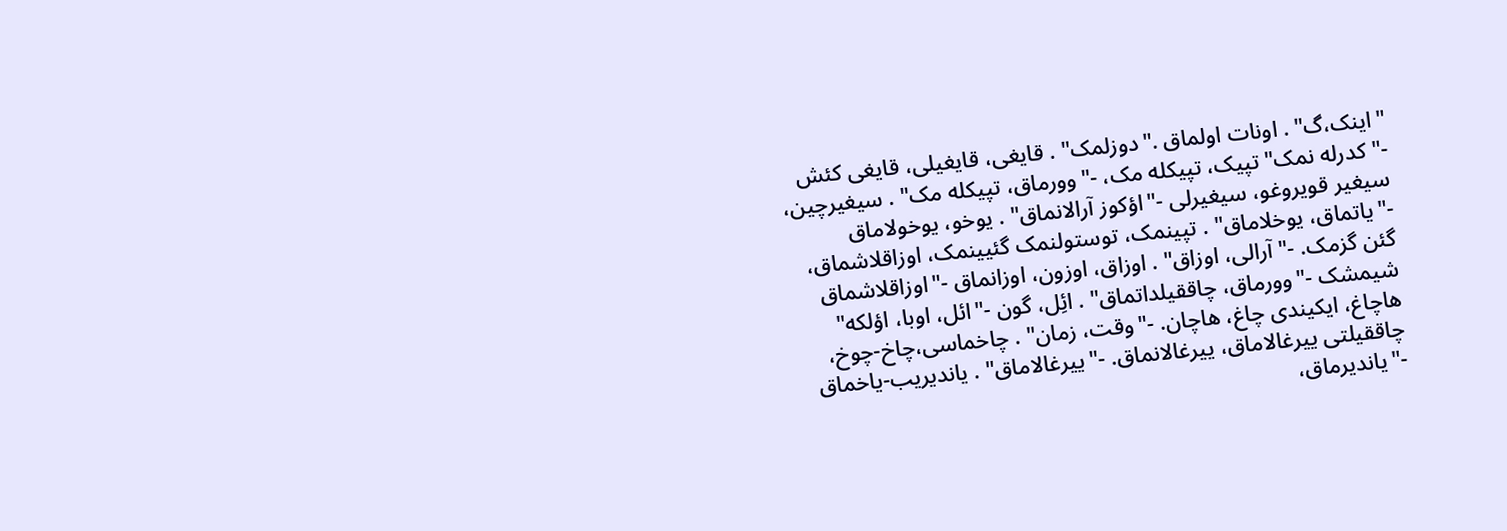"اینک،گ" . اونات اولماق ."دوزلمک" . قایغی، قایغیلی، قایغی کئش -"کدرله نمک" تپیک، تپیکله مک، -"وورماق، تپیکله مک" . سیغیرچین، سیغیر قویروغو، سیغیرلی -"اؤکوز آرالانماق" . یوخو، یوخولاماق -"یاتماق، یوخلاماق" . تپینمک، توستولنمک گئیینمک، اوزاقلاشماق، گئن گزمک. -"آرالی، اوزاق" . اوزاق، اوزون، اوزانماق -"اوزاقلاشماق شیمشک -"وورماق، چاققیلداتماق" . ائِل، گون -"ائل، اوبا، اؤلکه" هاچاغ، ایکیندی چاغ، هاچان. -"وقت، زمان" . چاخماسی،چاخ-چوخ، چاققیلتی ییرغالاماق، ییرغالانماق. -"ییرغالاماق" . یاندیریب-یاخماق -"یاندیرماق،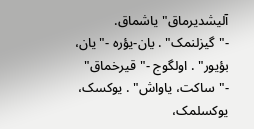آلیشدیرماق" یاشماق. -"گیزلنمک" . یان-یؤره -"یان، بؤیور" . اولگوج -"قیرخماق" -"ساکت، یاواش" . یوکسک، یوکسلمک،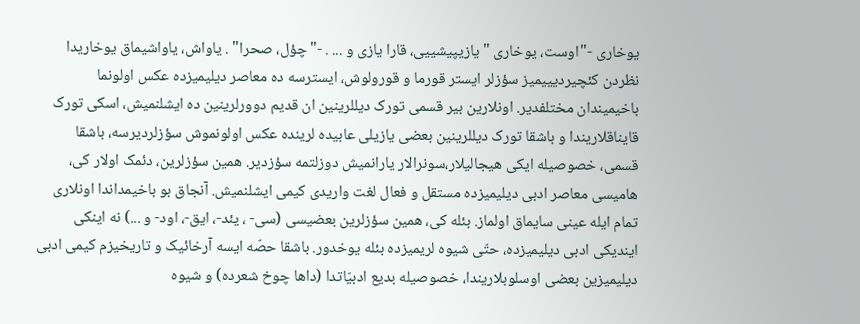یوخاری -"اوست، یوخاری " یازیپیشییی، قارا یازی و ... . -"چؤل، صحرا" . یاواش، یاواشیماق یوخاریدا نظردن کئچیردیییمیز سؤزلر ایستر قورما و قورولوش، ایسترسه ده معاصر دیلیمیزده عکس اولونما باخیمیندان مختلفدیر. اونلارین بیر قسمی تورک دیللرینین ان قدیم دوورلرینین ده ایشلنمیش، اسکی تورک قایناقلاریندا و باشقا تورک دیللرینین بعضی یازیلی عابیده لرینده عکس اولونموش سؤزلردیرسه، باشقا قسمی، خصوصیله ایکی هیجالیلار،سونرالار یارانمیش دوزلتمه سؤزدیر. همین سؤزلرین، دئمک اولار کی، هامیسی معاصر ادبی دیلیمیزده مستقل و فعال لغت واریدی کیمی ایشلنمیش. آنجاق بو باخیمداندا اونلاری تمام ایله عینی سایماق اولماز. بئله کی، همین سؤزلرین بعضیسی (سی- ، یئد-، ایق-، اود- و ...) نه اینکی ایندیکی ادبی دیلیمیزده، حتّی شیوه لریمیزده بئله یوخدور. باشقا حصّه ایسه آرخائیک و تاریخیزم کیمی ادبی دیلیمیزین بعضی اوسلوبلاریندا، خصوصیله بدیع ادبیّاتدا (داها چوخ شعرده) و شیوه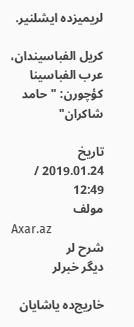لریمیزده ایشلنیر.

کریل الفباسیندان، عرب الفباسینا کؤچورن: "حامد شاکران"

تاریخ
2019.01.24 / 12:49
مولف
Axar.az
شرح لر
دیگر خبرلر

خاریج‌ده یاشایان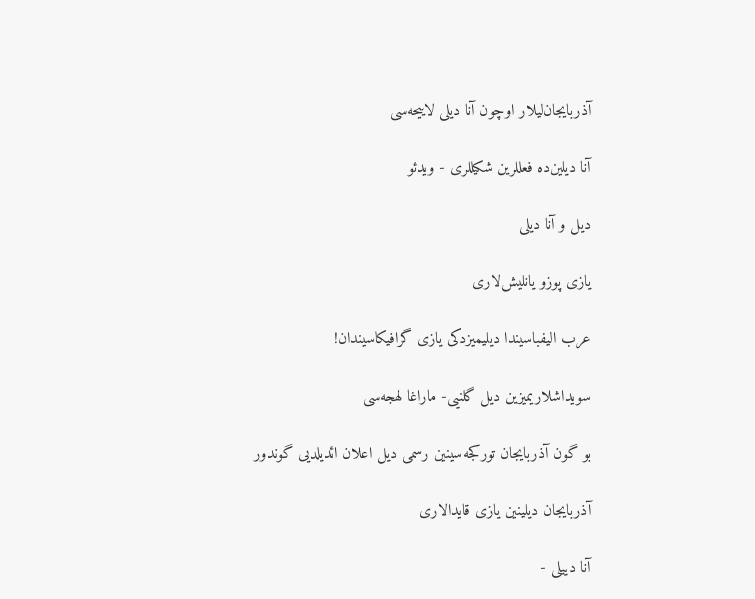آذربایجان‌لیلار اوچون آنا دیلی لاییحه‌سی

آنا دیلین‌ده فعللرین شکیللری - ویدئو

دیل و آنا دیلی

یازی پوزو یانلیش‌لاری

عرب الیفباسیندا دیلیمیزدکی یازی گرافیکاسیندان!

سویداشلاریمیزین دیل گلنیی- ماراغا لهجه‌سی

بو گون آذربایجان تورکجه‌سینین رسمی دیل اعلان ائدیلدیی گوندور

آذربایجان دیلینین یازی قایدالاری

آنا دییلی -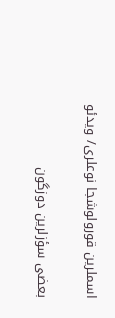اسملرین قورولوشجا نوعلری/ ویدئو

بعضی سؤزلرین دوزگون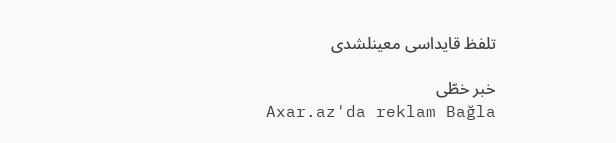تلفظ قایداسی معینلشدی

خبر خطّی
Axar.az'da reklam Bağla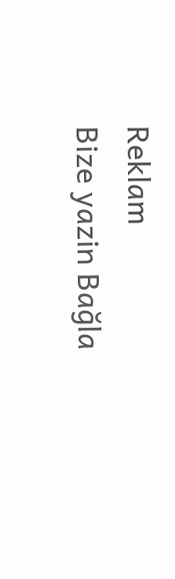Reklam
Bize yazin Bağla